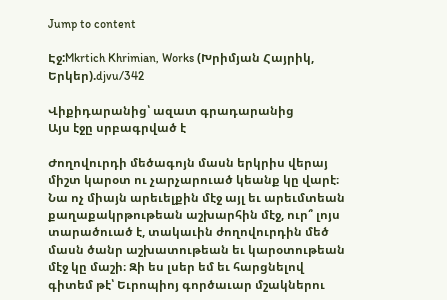Jump to content

Էջ:Mkrtich Khrimian, Works (Խրիմյան Հայրիկ, Երկեր).djvu/342

Վիքիդարանից՝ ազատ գրադարանից
Այս էջը սրբագրված է

Ժողովուրդի մեծագոյն մասն երկրիս վերայ միշտ կարօտ ու չարչարուած կեանք կը վարէ։ Նա ոչ միայն արեւելքին մէջ այլ եւ արեւմտեան քաղաքակրթութեան աշխարհին մէջ, ուր՞ լոյս տարածուած է, տակաւին ժողովուրդին մեծ մասն ծանր աշխատութեան եւ կարօտութեան մէջ կը մաշի։ Զի ես լսեր եմ եւ հարցնելով գիտեմ թէ՝ Եւրոպիոյ գործաւար մշակներու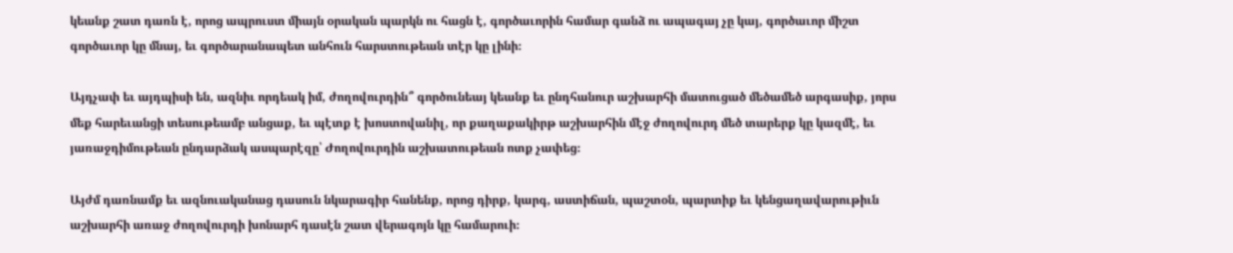կեանք շատ դառն է, որոց ապրուստ միայն օրական պարկն ու հացն է, գործաւորին համար գանձ ու ապագայ չը կայ, գործաւոր միշտ գործաւոր կը մնայ, եւ գործարանապետ անհուն հարստութեան տէր կը լինի։

Այդչափ եւ այդպիսի են, ազնիւ որդեակ իմ, ժողովուրդին՞ գործունեայ կեանք եւ ընդհանուր աշխարհի մատուցած մեծամեծ արգասիք, յորս մեք հարեւանցի տեսութեամբ անցաք, եւ պէտք է խոստովանիլ, որ քաղաքակիրթ աշխարհին մէջ ժողովուրդ մեծ տարերք կը կազմէ, եւ յառաջդիմութեան ընդարձակ ասպարէզը՝ Ժողովուրդին աշխատութեան ոտք չափեց։

Այժմ դառնամք եւ ազնուականաց դասուն նկարագիր հանենք, որոց դիրք, կարգ, աստիճան, պաշտօն, պարտիք եւ կենցաղավարութիւն աշխարհի առաջ ժողովուրդի խոնարհ դասէն շատ վերագոյն կը համարուի։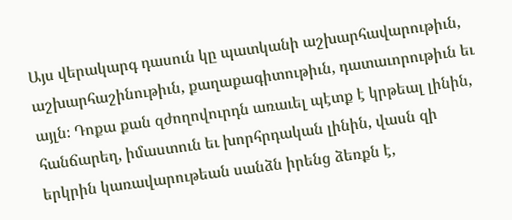Այս վերակարգ դասուն կը պատկանի աշխարհավարութիւն, աշխարհաշինութիւն, քաղաքագիտութիւն, դատաւորութիւն եւ այլն։ Դոքա քան զժողովուրդն առաւել պէտք է կրթեալ լինին, հանճարեղ, իմաստուն եւ խորհրդական լինին, վասն զի երկրին կառավարութեան սանձն իրենց ձեռքն է,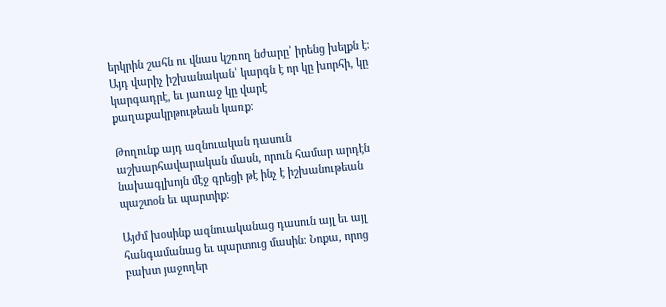երկրին շահն ու վնաս կշռող նժարը՝ իրենց խելքն է։ Այդ վարիչ իշխանական՝ կարգն է որ կը խորհի, կը կարգադրէ, եւ յառաջ կը վարէ քաղաքակրթութեան կառք։

Թողունք այդ ազնուական դասուն աշխարհավարական մասն, որուն համար արդէն նախագլխոյն մէջ գրեցի թէ ինչ է իշխանութեան պաշտօն եւ պարտիք։

Այժմ խօսինք ազնուականաց դասուն այլ եւ այլ հանգամանաց եւ պարտուց մասին։ Նոքա, որոց բախտ յաջողեր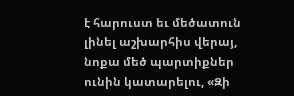է հարուստ եւ մեծատուն լինել աշխարհիս վերայ, նոքա մեծ պարտիքներ ունին կատարելու, «Զի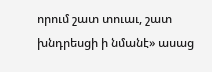որում շատ տուաւ, շատ խնդրեսցի ի նմանէ» ասաց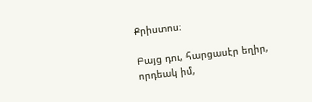Քրիստոս։

Բայց դու, հարցասէր եղիր, որդեակ իմ,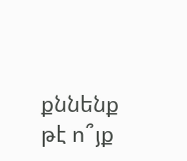քննենք թէ ո՞յք